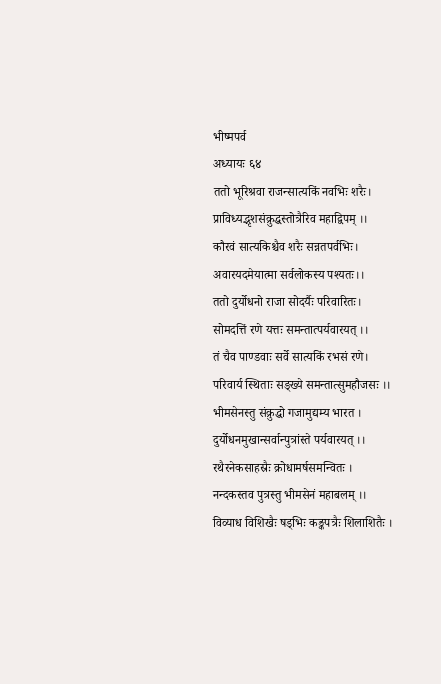भीष्मपर्व
अध्यायः ६४
ततो भूरिश्रवा राजन्सात्यकिं नवभिः शरैः।
प्राविध्यद्भृशसंक्रुद्धस्तोत्रैरिव महाद्विपम् ।।
कौरवं सात्यकिश्चैव शरैः सन्नतपर्वभिः।
अवारयदमेयात्मा सर्वलोकस्य पश्यतः।।
ततो दुर्योधनो राजा सोदर्यैः परिवारितः।
सोमदत्तिं रणे यत्तः समन्तात्पर्यवारयत् ।।
तं चैव पाण्डवाः सर्वे सात्यकिं रभसं रणे।
परिवार्य स्थिताः सङ्ख्ये समन्तात्सुमहौजसः ।।
भीमसेनस्तु संक्रुद्धो गजामुद्यम्य भारत ।
दुर्योधनमुखान्सर्वान्पुत्रांस्ते पर्यवारयत् ।।
रथैरनेकसाहस्रैः क्रोधामर्षसमन्वितः ।
नन्दकस्तव पुत्रस्तु भीमसेनं महाबलम् ।।
विव्याध विशिखैः षड्भिः कङ्कपत्रैः शिलाशितैः ।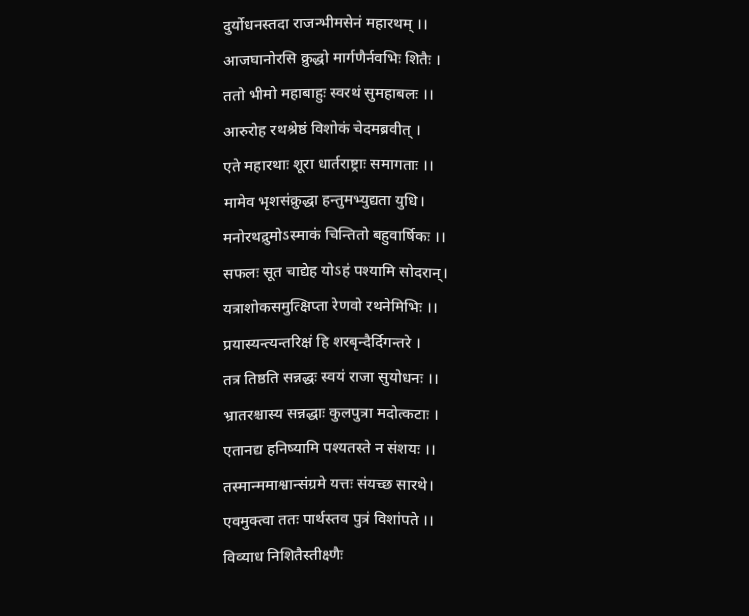दुर्योधनस्तदा राजन्भीमसेनं महारथम् ।।
आजघानोरसि क्रुद्धो मार्गणैर्नवभिः शितैः ।
ततो भीमो महाबाहुः स्वरथं सुमहाबलः ।।
आरुरोह रथश्रेष्ठं विशोकं चेदमब्रवीत् ।
एते महारथाः शूरा धार्तराष्ट्राः समागताः ।।
मामेव भृशसंक्रुद्धा हन्तुमभ्युद्यता युधि।
मनोरथद्रुमोऽस्माकं चिन्तितो बहुवार्षिकः ।।
सफलः सूत चाद्येह योऽहं पश्यामि सोदरान्।
यत्राशोकसमुत्क्षिप्ता रेणवो रथनेमिभिः ।।
प्रयास्यन्त्यन्तरिक्षं हि शरबृन्दैर्दिगन्तरे ।
तत्र तिष्ठति सन्नद्धः स्वयं राजा सुयोधनः ।।
भ्रातरश्चास्य सन्नद्धाः कुलपुत्रा मदोत्कटाः ।
एतानद्य हनिष्यामि पश्यतस्ते न संशयः ।।
तस्मान्ममाश्वान्संग्रमे यत्तः संयच्छ सारथे।
एवमुक्त्वा ततः पार्थस्तव पुत्रं विशांपते ।।
विव्याध निशितैस्तीक्ष्णैः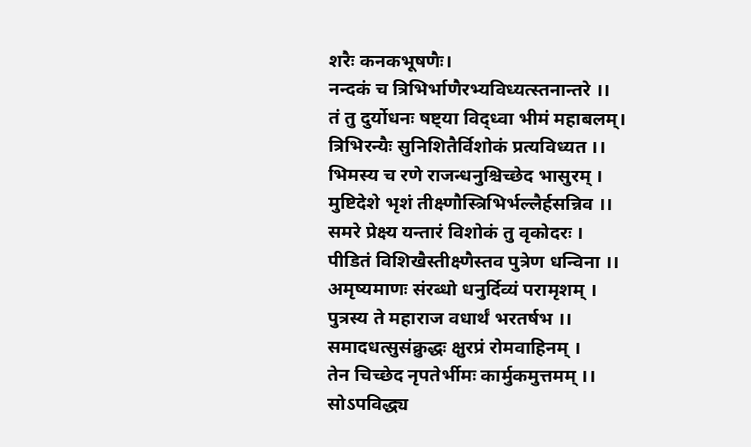शरैः कनकभूषणैः।
नन्दकं च त्रिभिर्भाणैरभ्यविध्यत्स्तनान्तरे ।।
तं तु दुर्योधनः षष्ट्या विद्ध्वा भीमं महाबलम्।
त्रिभिरन्यैः सुनिशितैर्विशोकं प्रत्यविध्यत ।।
भिमस्य च रणे राजन्धनुश्चिच्छेद भासुरम् ।
मुष्टिदेशे भृशं तीक्ष्णौस्त्रिभिर्भल्लैर्हसन्निव ।।
समरे प्रेक्ष्य यन्तारं विशोकं तु वृकोदरः ।
पीडितं विशिखैस्तीक्ष्णैस्तव पुत्रेण धन्विना ।।
अमृष्यमाणः संरब्धो धनुर्दिव्यं परामृशम् ।
पुत्रस्य ते महाराज वधार्थं भरतर्षभ ।।
समादधत्सुसंक्रुद्धः क्षुरप्रं रोमवाहिनम् ।
तेन चिच्छेद नृपतेर्भीमः कार्मुकमुत्तमम् ।।
सोऽपविद्ध्य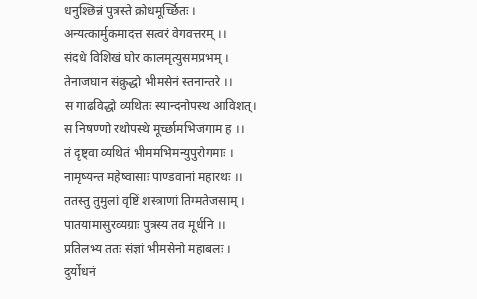धनुश्छिन्नं पुत्रस्ते क्रोधमूर्च्छितः ।
अन्यत्कार्मुकमादत्त सत्वरं वेगवत्तरम् ।।
संदधे विशिखं घोर कालमृत्युसमप्रभम् ।
तेनाजघान संक्रुद्धो भीमसेनं स्तनान्तरे ।।
स गाढविद्धो व्यथितः स्यान्दनोपस्थ आविशत्।
स निषण्णो रथोपस्थे मूर्च्छामभिजगाम ह ।।
तं दृष्ट्वा व्यथितं भीममभिमन्युपुरोगमाः ।
नामृष्यन्त महेष्वासाः पाण्डवानां महारथः ।।
ततस्तु तुमुलां वृष्टिं शस्त्राणां तिग्मतेजसाम् ।
पातयामासुरव्यग्राः पुत्रस्य तव मूर्धनि ।।
प्रतिलभ्य ततः संज्ञां भीमसेनो महाबलः ।
दुर्योधनं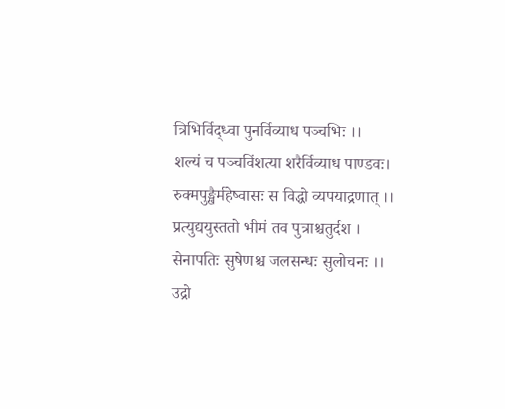त्रिभिर्विद्ध्वा पुनर्विव्याध पञ्चभिः ।।
शल्यं च पञ्चविंशत्या शरैर्विव्याध पाण्डवः।
रुक्मपुङ्खैर्महेष्वासः स विद्धो व्यपयाद्रणात् ।।
प्रत्युद्ययुस्ततो भीमं तव पुत्राश्चतुर्दश ।
सेनापतिः सुषेणश्च जलसन्धः सुलोचनः ।।
उद्रो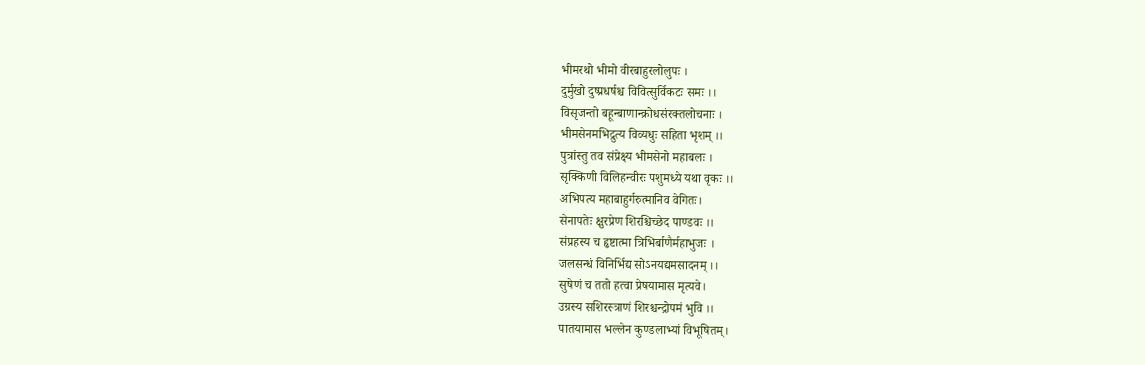भीमरथो भीमो वीरबाहुरलोलुपः ।
दुर्मुखो दुष्प्रधर्षश्च विवित्सुर्विकटः समः ।।
विसृजन्तो बहून्बाणान्क्रोधसंरक्तलोचनाः ।
भीमसेनमभिद्रुत्य विव्यधुः सहिता भृशम् ।।
पुत्रांस्तु तव संप्रेक्ष्य भीमसेनो महाबलः ।
सृक्किणी विलिहन्वीरः पशुमध्ये यथा वृकः ।।
अभिपत्य महाबाहुर्गरुत्मानिव वेगितः।
सेनापतेः क्षुरप्रेण शिरश्चिच्छेद पाण्डवः ।।
संप्रहस्य च हृष्टात्मा त्रिभिर्बाणैर्महाभुजः ।
जलसन्धं विनिर्भिद्य सोऽनयद्यमसादनम् ।।
सुषेणं च ततो हत्वा प्रेषयामास मृत्यवे।
उग्रस्य सशिरस्त्राणं शिरश्चन्द्रोपमं भुवि ।।
पातयामास भल्लेन कुण्डलाभ्यां विभूषितम्।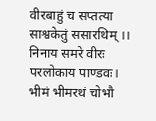वीरबाहुं च सप्तत्या साश्वकेतुं ससारथिम् ।।
निनाय समरे वीरः परलोकाय पाण्डवः।
भीमं भीमरथं चोभौ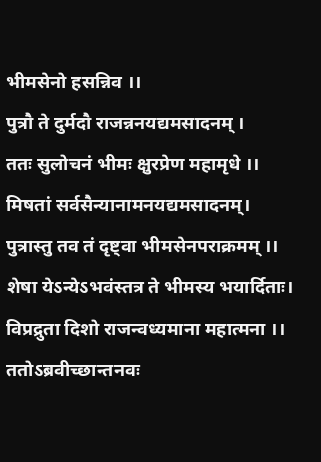भीमसेनो हसन्निव ।।
पुत्रौ ते दुर्मदौ राजन्ननयद्यमसादनम् ।
ततः सुलोचनं भीमः क्षुरप्रेण महामृधे ।।
मिषतां सर्वसैन्यानामनयद्यमसादनम्।
पुत्रास्तु तव तं दृष्ट्वा भीमसेनपराक्रमम् ।।
शेषा येऽन्येऽभवंस्तत्र ते भीमस्य भयार्दिताः।
विप्रद्रुता दिशो राजन्वध्यमाना महात्मना ।।
ततोऽब्रवीच्छान्तनवः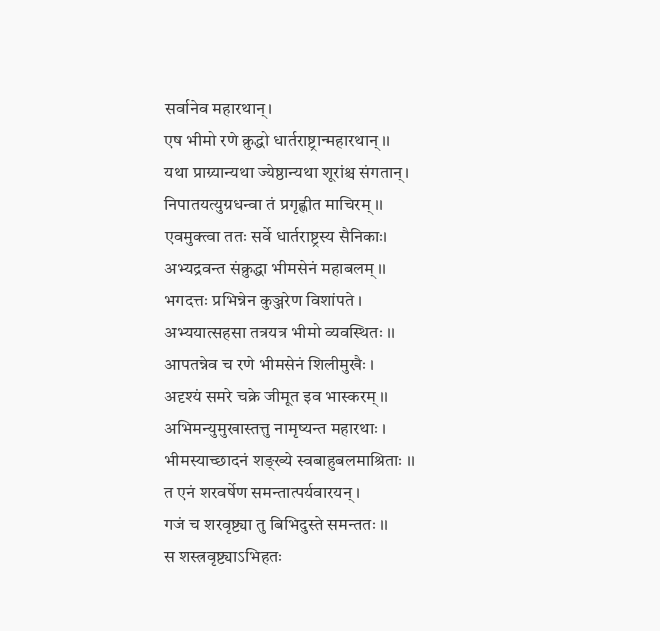सर्वानेव महारथान्।
एष भीमो रणे क्रुद्धो धार्तराष्ट्रान्महारथान् ।।
यथा प्राग्र्यान्यथा ज्येष्ठान्यथा शूरांश्च संगतान्।
निपातयत्युग्रधन्वा तं प्रगृह्णीत माचिरम् ।।
एवमुक्त्वा ततः सर्वे धार्तराष्ट्रस्य सैनिकाः।
अभ्यद्रवन्त संक्रुद्धा भीमसेनं महाबलम् ।।
भगदत्तः प्रभिन्नेन कुञ्जरेण विशांपते ।
अभ्ययात्सहसा तत्रयत्र भीमो व्यवस्थितः ।।
आपतन्नेव च रणे भीमसेनं शिलीमुखैः ।
अदृश्यं समरे चक्रे जीमूत इव भास्करम् ।।
अभिमन्युमुखास्तत्तु नामृष्यन्त महारथाः ।
भीमस्याच्छादनं शङ्ख्ये स्वबाहुबलमाश्रिताः ।।
त एनं शरवर्षेण समन्तात्पर्यवारयन् ।
गजं च शरवृष्ट्या तु बिभिदुस्ते समन्ततः ।।
स शस्त्रवृष्ट्याऽभिहतः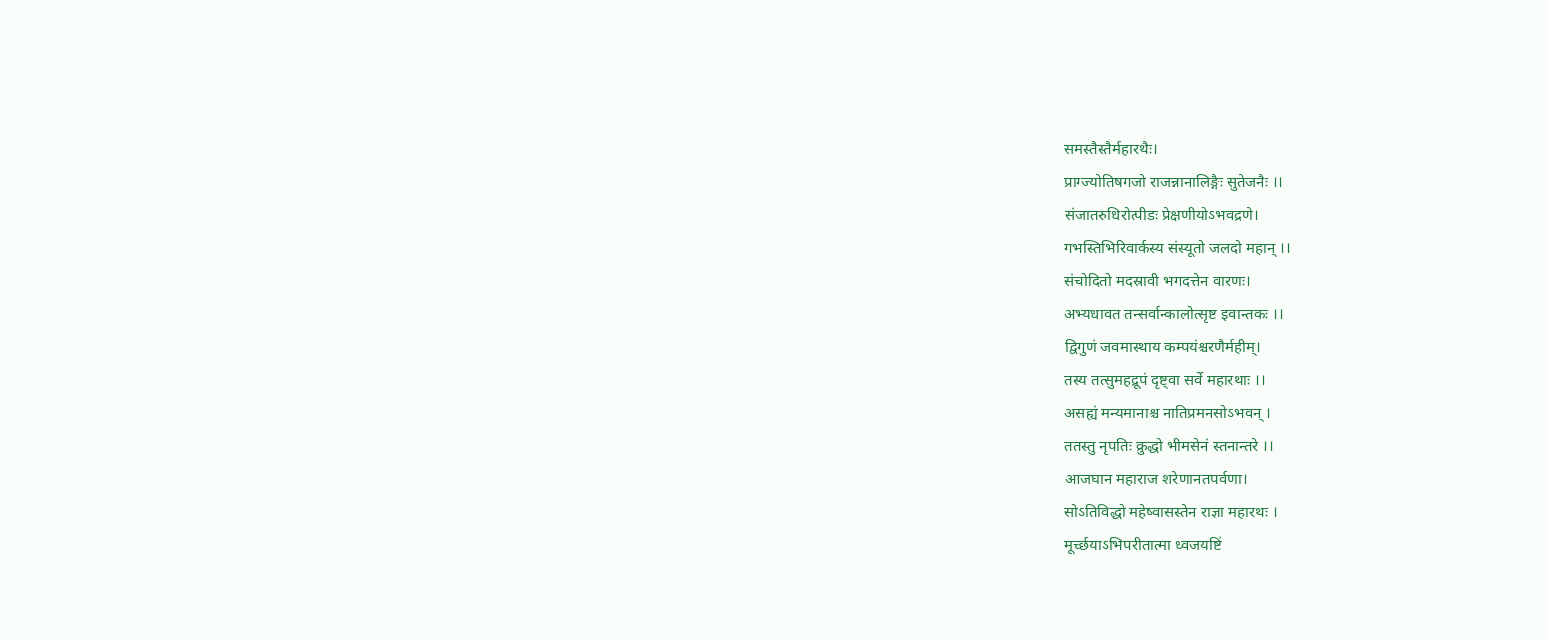समस्तैस्तैर्महारथैः।
प्राग्ज्योतिषगजो राजन्नानालिङ्गैः सुतेजनैः ।।
संजातरुधिरोत्पीडः प्रेक्षणीयोऽभवद्रणे।
गभस्तिभिरिवार्कस्य संस्यूतो जलदो महान् ।।
संचोदितो मदस्रावी भगदत्तेन वारणः।
अभ्यधावत तन्सर्वान्कालोत्सृष्ट इवान्तकः ।।
द्विगुणं जवमास्थाय कम्पयंश्चरणैर्महीम्।
तस्य तत्सुमहद्रूपं दृष्ट्वा सर्वे महारथाः ।।
असह्यं मन्यमानाश्च नातिप्रमनसोऽभवन् ।
ततस्तु नृपतिः क्रुद्धो भीमसेनं स्तनान्तरे ।।
आजघान महाराज शरेणानतपर्वणा।
सोऽतिविद्धो महेष्वासस्तेन राज्ञा महारथः ।
मूर्च्छयाऽभिपरीतात्मा ध्वजयष्टिं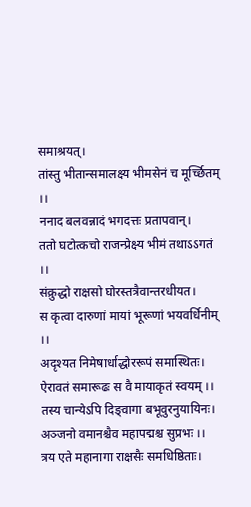समाश्रयत्।
तांस्तु भीतान्समालक्ष्य भीमसेनं च मूर्च्छितम् ।।
ननाद बलवन्नादं भगदत्तः प्रतापवान्।
ततो घटोत्कचो राजन्प्रेक्ष्य भीमं तथाऽऽगतं ।।
संक्रुद्धो राक्षसो घोरस्तत्रैवान्तरधीयत।
स कृत्वा दारुणां मायां भूरूणां भयवर्धिनीम् ।।
अदृश्यत निमेषार्धाद्धोररूपं समास्थितः।
ऐरावतं समारूढः स वै मायाकृतं स्वयम् ।।
तस्य चान्येऽपि दिङ्वागा बभूवुरनुयायिनः।
अञ्जनो वमानश्चैव महापद्मश्च सुप्रभः ।।
त्रय एते महानागा राक्षसैः समधिष्ठिताः।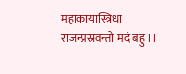महाकायास्त्रिधा राजन्प्रस्रवन्तो मदं बहु ।।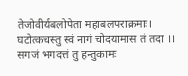तेजोवीर्यबलोपेता महाबलपराक्रमाः।
घटोत्कचस्तु स्वं नागं चोदयामास तं तदा ।।
सगजं भगदत्तं तु हन्तुकामः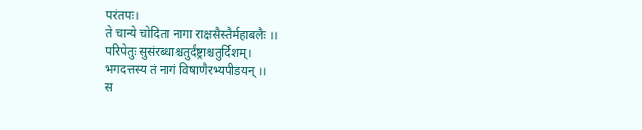परंतपः।
ते चान्ये चोदिता नागा राक्षसैस्तैर्महाबलैः ।।
परिपेतुः सुसंरब्धाश्चतुर्दंष्ट्राश्चतुर्दिशम्।
भगदत्तस्य तं नागं विषाणैरभ्यपीडयन् ।।
स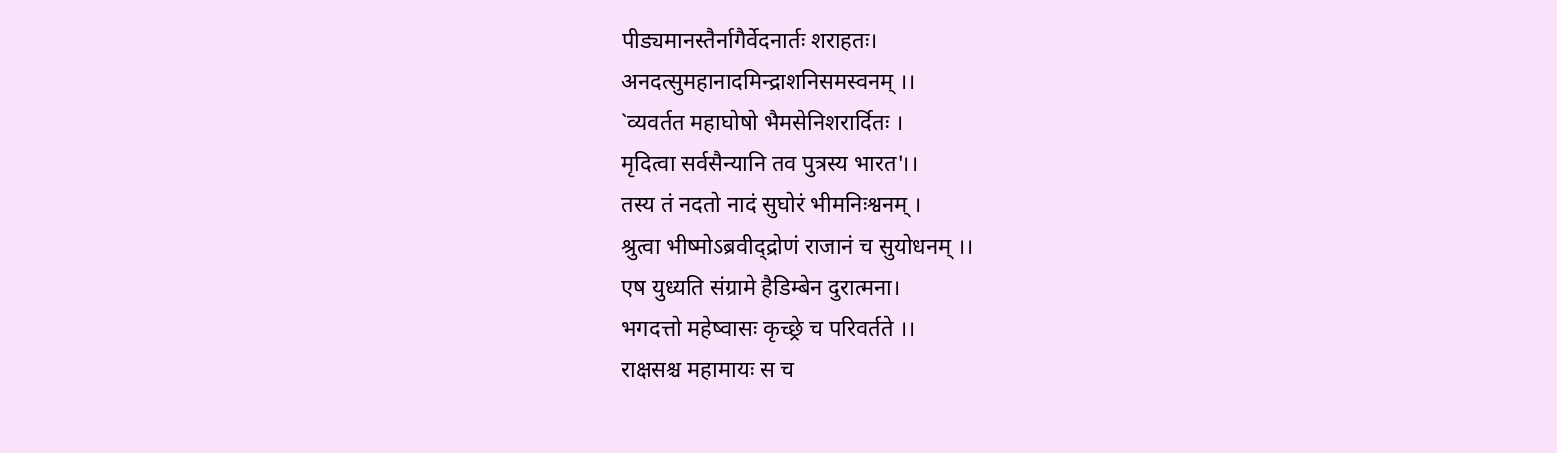पीड्यमानस्तैर्नागैर्वेदनार्तः शराहतः।
अनदत्सुमहानादमिन्द्राशनिसमस्वनम् ।।
`व्यवर्तत महाघोषो भैमसेनिशरार्दितः ।
मृदित्वा सर्वसैन्यानि तव पुत्रस्य भारत'।।
तस्य तं नदतो नादं सुघोरं भीमनिःश्वनम् ।
श्रुत्वा भीष्मोऽब्रवीद्द्रोणं राजानं च सुयोधनम् ।।
एष युध्यति संग्रामे हैडिम्बेन दुरात्मना।
भगदत्तो महेष्वासः कृच्छ्रे च परिवर्तते ।।
राक्षसश्च महामायः स च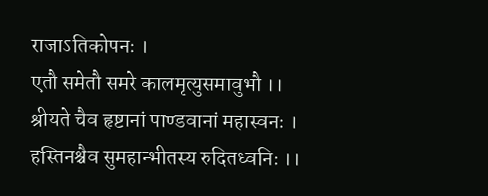राजाऽतिकोपनः ।
एतौ समेतौ समरे कालमृत्युसमावुभौ ।।
श्रीयते चैव हृष्टानां पाण्डवानां महास्वनः ।
हस्तिनश्चैव सुमहान्भीतस्य रुदितध्वनिः ।।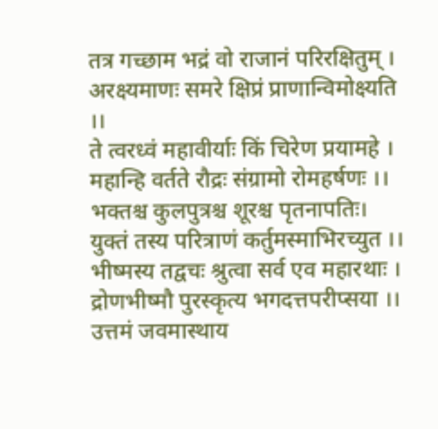तत्र गच्छाम भद्रं वो राजानं परिरक्षितुम् ।
अरक्ष्यमाणः समरे क्षिप्रं प्राणान्विमोक्ष्यति ।।
ते त्वरध्वं महावीर्याः किं चिरेण प्रयामहे ।
महान्हि वर्तते रौद्रः संग्रामो रोमहर्षणः ।।
भक्तश्च कुलपुत्रश्च शूरश्च पृतनापतिः।
युक्तं तस्य परित्राणं कर्तुमस्माभिरच्युत ।।
भीष्मस्य तद्वचः श्रुत्वा सर्व एव महारथाः ।
द्रोणभीष्मौ पुरस्कृत्य भगदत्तपरीप्सया ।।
उत्तमं जवमास्थाय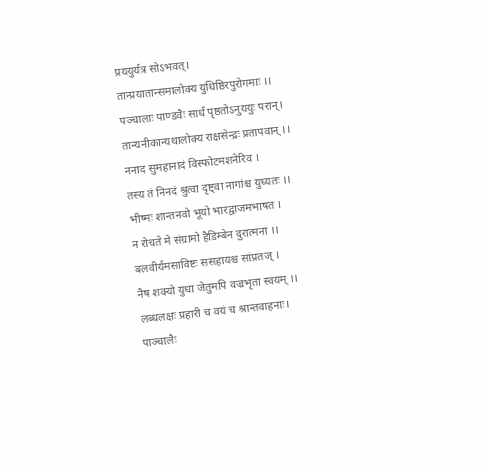प्रययुर्यत्र सोऽभवत्।
तान्प्रयातान्समालोक्य युधिष्ठिरपुरोगमाः ।।
पञ्चालाः पाण्डवैः सार्धं पृष्ठतोऽनुययुः परान्।
तान्यनीकान्यथालोक्य राक्षसेन्द्रः प्रतापवान् ।।
ननाद सुमहानादं विस्फोटमशनेरिव ।
तस्य तं निनदं श्रुत्वा दृष्ट्वा नागांश्च युध्यतः ।।
भीष्मः शान्तनवो भूयो भारद्वाजमभाषत ।
न रोचते मे संग्रामो हैडिम्बेन दुरात्मना ।।
बलवीर्यमसाविष्टः ससहायश्च सांप्रतज् ।
नैष शक्यो युधा जेतुमपि वज्रभृता स्वयम् ।।
लब्धलक्षः प्रहारी च वयं च श्रान्तवाहनाः।
पाञ्चालैः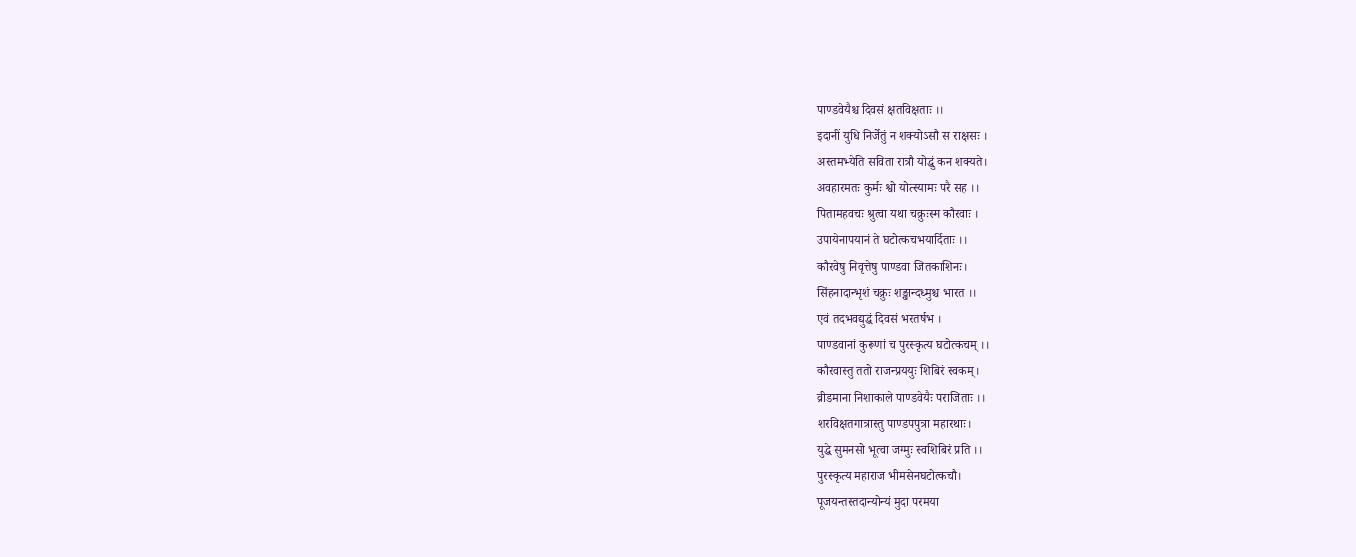पाण्डवेयैश्च दिवसं क्षतविक्षताः ।।
इदानीं युधि निर्जेतुं न शक्योऽसौ स राक्षसः ।
अस्तमभ्येति सविता रात्रौ योद्धुं कन शक्यते।
अवहारमतः कुर्मः श्वो योत्स्यामः परै सह ।।
पितामहवचः श्रुत्वा यथा चक्रुःस्म कौरवाः ।
उपायेनापयानं ते घटोत्कचभयार्दिताः ।।
कौरवेषु निवृत्तेषु पाण्डवा जितकाशिनः।
सिंहनादान्भृशं चक्रुः शङ्खान्दध्मुश्च भारत ।।
एवं तदभवद्युद्धं दिवसं भरतर्षभ ।
पाण्डवानां कुरूणां च पुरस्कृत्य घटोत्कचम् ।।
कौरवास्तु ततो राजन्प्रययुः शिबिरं स्वकम्।
व्रीडमाना निशाकाले पाण्डवेयैः पराजिताः ।।
शरविक्षतगात्रास्तु पाण्डपपुत्रा महारथाः।
युद्धे सुमनसो भूत्वा जग्मुः स्वशिबिरं प्रति ।।
पुरस्कृत्य महाराज भीमसेनघटोत्कचौ।
पूजयन्तस्तदान्योन्यं मुदा परमया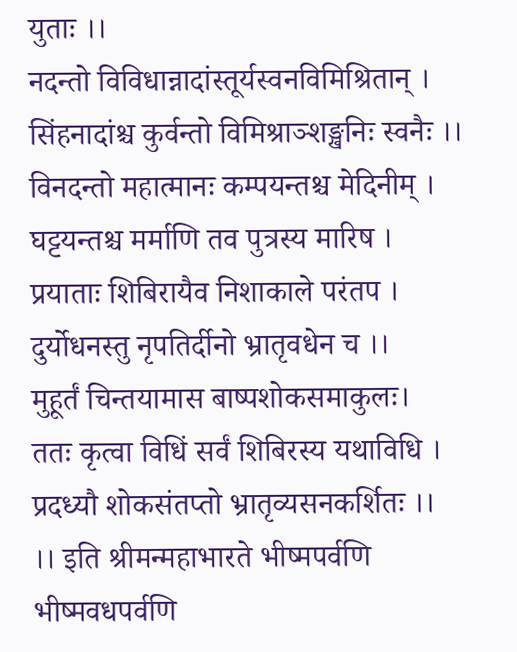युताः ।।
नदन्तो विविधान्नादांस्तूर्यस्वनविमिश्रितान् ।
सिंहनादांश्च कुर्वन्तो विमिश्राञ्शङ्खनिः स्वनैः ।।
विनदन्तो महात्मानः कम्पयन्तश्च मेदिनीम् ।
घट्टयन्तश्च मर्माणि तव पुत्रस्य मारिष ।
प्रयाताः शिबिरायैव निशाकाले परंतप ।
दुर्योधनस्तु नृपतिर्दीनो भ्रातृवधेन च ।।
मुहूर्तं चिन्तयामास बाष्पशोकसमाकुलः।
ततः कृत्वा विधिं सर्वं शिबिरस्य यथाविधि ।
प्रदध्यौ शोकसंतप्तो भ्रातृव्यसनकर्शितः ।।
।। इति श्रीमन्महाभारते भीष्मपर्वणि भीष्मवधपर्वणि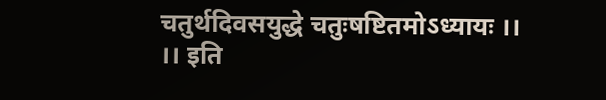चतुर्थदिवसयुद्धे चतुःषष्टितमोऽध्यायः ।।
।। इति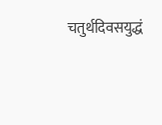चतुर्थदिवसयुद्धं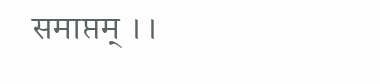समाप्तम् ।।